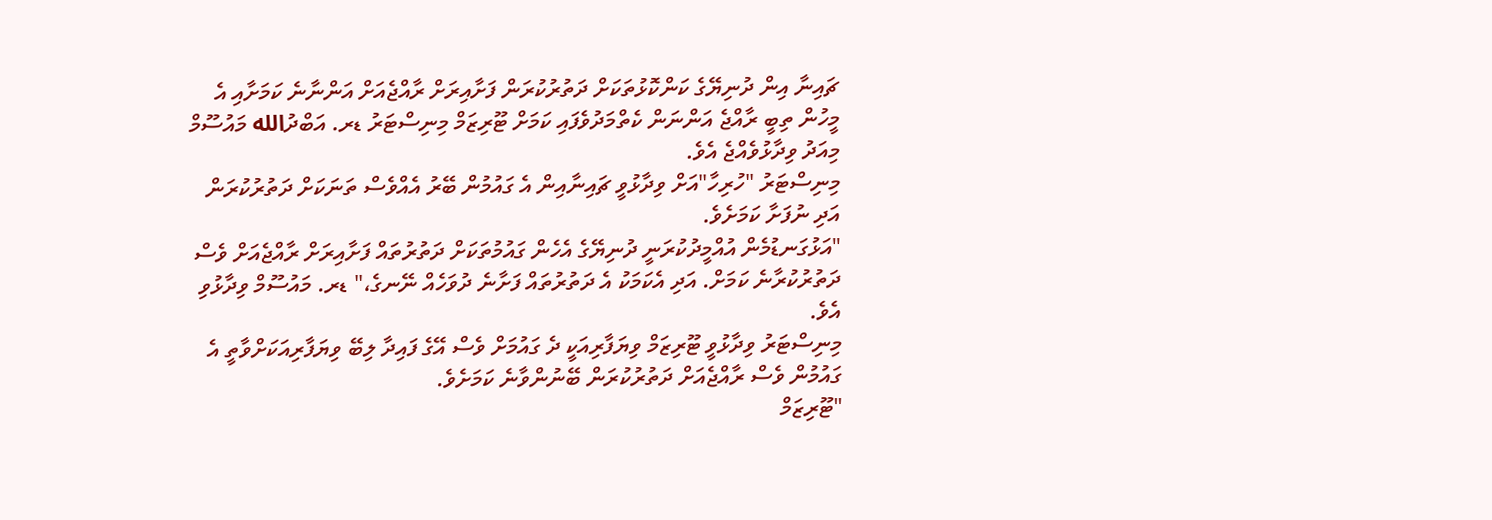ޗައިނާ އިން ދުނިޔޭގެ ކަންކޮޅުތަކަށް ދަތުރުކުރަން ފަށާއިރަށް ރާއްޖެއަށް އަންނާނެ ކަމަށާއި އެ މީހުން ތިބީ ރާއްޖެ އަންނަން ކެތްމަދުވެފައި ކަމަށް ޓޫރިޒަމް މިނިސްޓަރު ޑރ. އަބްދުالله މައުސޫމް މިއަދު ވިދާޅުވެއްޖެ އެވެ.
މިނިސްޓަރު "ހުރިހާ"އަށް ވިދާޅުވީ ޗައިނާއިން އެ ގައުމުން ބޭރު އެއްވެސް ތަނަކަށް ދަތުރުކުރަން އަދި ނުފަށާ ކަމަށެވެ.
"އަޅުގަނޑުމެން އުއްމީދުކުރަނީ ދުނިޔޭގެ އެހެން ގައުމުތަކަށް ދަތުރުތައް ފަށާއިރަށް ރާއްޖެއަށް ވެސް ދަތުރުކުރާނެ ކަމަށް. އަދި އެކަމަކު އެ ދަތުރުތައް ފަށާނެ ދުވަހެއް ނޭނގެ،" ޑރ. މައުސޫމް ވިދާޅުވި އެވެ.
މިނިސްޓަރު ވިދާޅުވީ ޓޫރިޒަމް ވިޔަފާރިއަކީ ދެ ގައުމަށް ވެސް އޭގެ ފައިދާ ލިބޭ ވިޔަފާރިއަކަށްވާތީ އެ ގައުމުން ވެސް ރާއްޖެއަށް ދަތުރުކުރަން ބޭނުންވާނެ ކަމަށެވެ.
"ޓޫރިޒަމް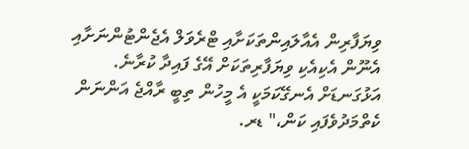ވިޔަފާރިން އެއާލައިންތަކަށާއި ޓްރެވަލް އެޖެންޓުންނަށާއި އެނޫން އެކިއެކި ވިޔަފާރިތަކަށް އޭގެ ފައިދާ ކުރާނެ. އަޅުގަނޑަށް އެނގޭކަމަކީ އެ މީހުން ތިބީ ރާއްޖެ އަންނަން ކެތްމަދުވެފައި ކަން،" ޑރ.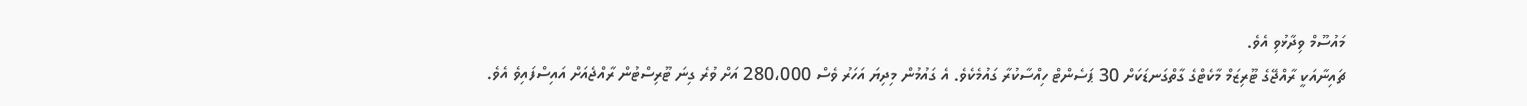މައުސޫމް ވިދާޅުވި އެވެ.
ޗައިނާއަކީ ރާއްޖޭގެ ޓޫރިޒަމް މާކެޓްގެ ގާތްގަނޑަކަށް 30 ޕަސެންޓް ހިއްސާކުރާ ގައުމެކެވެ. އެ ގައުމުން މިދިޔަ އަހަރު ވެސް 280،000 އަށް ވުރެ ގިނަ ޓޫރިސްޓުން ރާއްޖެއަށް އައިސްފައިވެ އެވެ.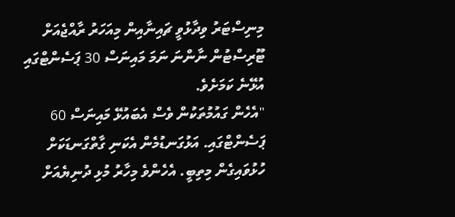މިނިސްޓަރު ވިދާޅުވީ ޗައިނާއިން މިއަހަރު ރާއްޖެއަށް ޓޫރިސްޓުން ނާންނަ ނަމަ މައިނަސް 30 ޕަސެންޓްގައި އުޅޭނެ ކަމަށެވެ.
"އެހެން ގައުމުތަކުން ވެސް އެބައުޅޭ މައިނަސް 60 ޕަސެންޓްގައި. އަޅުގަނޑުމެން އެކަނި ގާތްގަނޑަކަށް ހުޅުވައިގެން މިތިބީ. އެހެންވެ މިހާރު މުޅި ދުނިޔެއަށް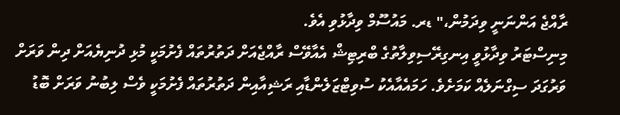ރާއްޖެ އަންނަނީ ވިދަމުން،" ޑރ. މައުސޫމް ވިދާޅުވި އެވެ.
މިނިސްޓަރު ވިދާޅުވީ އިނގިރޭސިވިލާތުގެ ބްރިޓިޝް އެއާވޭސް ރާއްޖެއަށް ދަތުރުތައް ފެށުމަކީ މުޅި ދުނިޔެއަށް ދިން ވަރަށް ވަރުގަދަ ސިގްނަލެއް ކަމަށެވެ. ހަމައެއާއެކު ސުވިޓްޒަލެންޑާއި ރަޝިއާއިން ދަތުރުތައް ފެށުމަކީ ވެސް ލިބުނު ވަރަށް ބޮޑު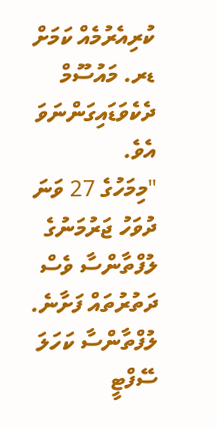ކުރިއެރުމެއް ކަމަށް ޑރ. މައުސޫމް ދެކެވަޑައިގަންނަވަ އެވެ.
"މިމަހުގެ 27 ވަނަ ދުވަހު ޖަރުމަނުގެ ލުފްތާންސާ ވެސް ދަތުރުތައް ފަށާނެ. ލުފްތާންސާ ކަހަލަ ސޭފްޓީ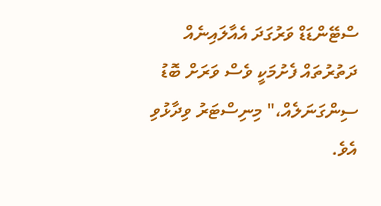ސްޓޭންޑަޑް ވަރުގަދަ އެއާލައިނެއް ދަތުރުތައް ފެށުމަކީ ވެސް ވަރަށް ބޮޑު ސިންގަނަލެއް،" މިނިސްޓަރު ވިދާޅުވި އެވެ.